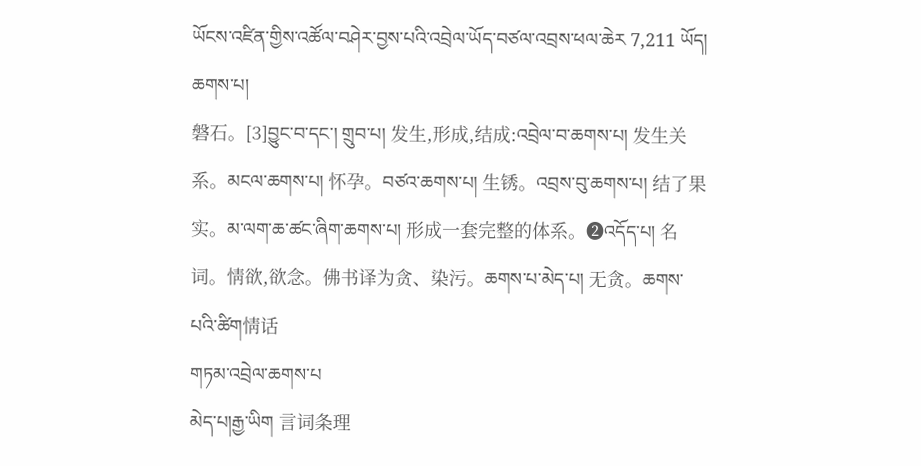ཡོངས་འཛིན་གྱིས་འཚོལ་བཤེར་བྱས་པའི་འབྲེལ་ཡོད་བཙལ་འབྲས་ཕལ་ཆེར 7,211 ཡོད།
ཆགས་པ།
磐石。[3]བྱུང་བ་དང་། གྲུབ་པ། 发生,形成,结成:འབྲེལ་བ་ཆགས་པ། 发生关系。མངལ་ཆགས་པ། 怀孕。བཙའ་ཆགས་པ། 生锈。འབྲས་བུ་ཆགས་པ། 结了果实。མ་ལག་ཆ་ཚང་ཞིག་ཆགས་པ། 形成一套完整的体系。❷འདོད་པ། 名词。情欲,欲念。佛书译为贪、染污。ཆགས་པ་མེད་པ། 无贪。ཆགས་པའི་ཚིག情话
གཏམ་འབྲེལ་ཆགས་པ
མེད་པ།རྒྱ་ཡིག 言词条理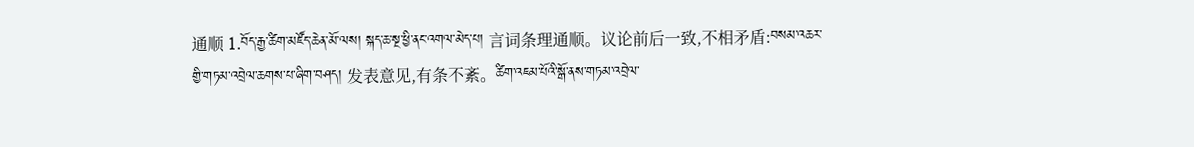通顺 1.བོད་རྒྱ་ཚིག་མཛོད་ཆེན་མོ་ལས། སྐད་ཆ་སྔ་ཕྱི་ནང་འགལ་མེད་པ། 言词条理通顺。议论前后一致,不相矛盾:བསམ་འཆར་གྱི་གཏམ་འབྲེལ་ཆགས་པ་ཞིག་བཤད། 发表意见,有条不紊。ཚིག་འཇམ་པོའི་སྒོ་ནས་གཏམ་འབྲེལ་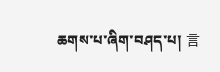ཆགས་པ་ཞིག་བཤད་པ། 言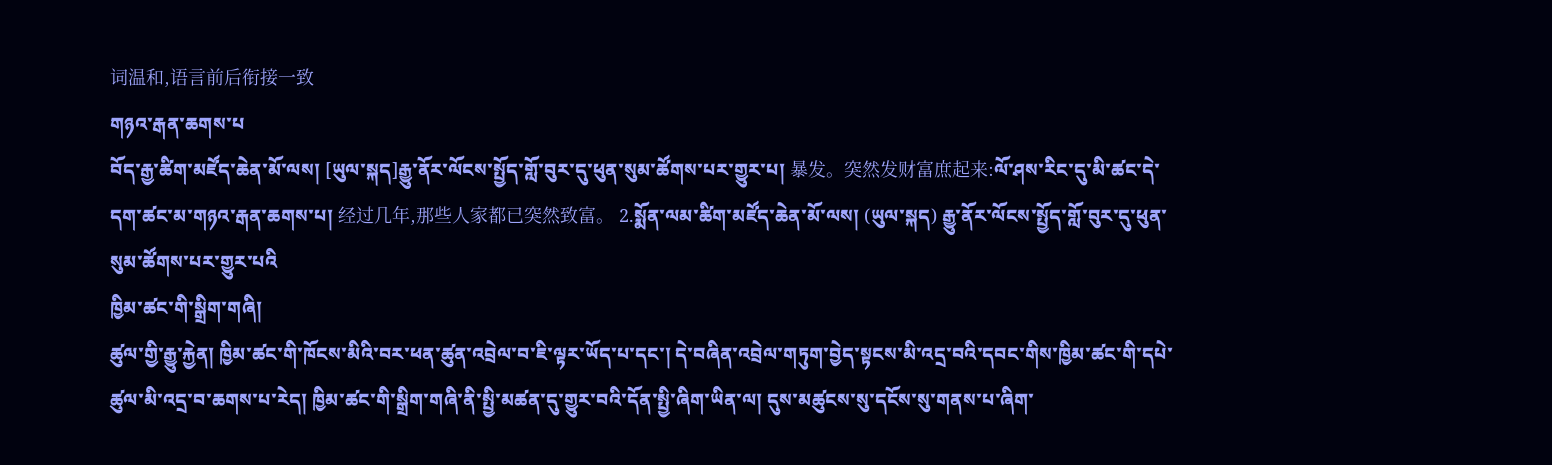词温和,语言前后衔接一致
གཉའ་རྒན་ཆགས་པ
བོད་རྒྱ་ཚིག་མཛོད་ཆེན་མོ་ལས། [ཡུལ་སྐད]རྒྱུ་ནོར་ལོངས་སྤྱོད་གློ་བུར་དུ་ཕུན་སུམ་ཚོགས་པར་གྱུར་པ། 暴发。突然发财富庶起来:ལོ་ཤས་རིང་དུ་མི་ཚང་དེ་དག་ཚང་མ་གཉའ་རྒན་ཆགས་པ། 经过几年,那些人家都已突然致富。 2.སྨོན་ལམ་ཚིག་མཛོད་ཆེན་མོ་ལས། (ཡུལ་སྐད) རྒྱུ་ནོར་ལོངས་སྤྱོད་གློ་བུར་དུ་ཕུན་སུམ་ཚོགས་པར་གྱུར་པའི
ཁྱིམ་ཚང་གི་སྒྲིག་གཞི།
ཚུལ་གྱི་རྒྱུ་རྐྱེན། ཁྱིམ་ཚང་གི་ཁོངས་མིའི་བར་ཕན་ཚུན་འབྲེལ་བ་ཇི་ལྟར་ཡོད་པ་དང་། དེ་བཞིན་འབྲེལ་གཏུག་བྱེད་སྟངས་མི་འདྲ་བའི་དབང་གིས་ཁྱིམ་ཚང་གི་དཔེ་ཚུལ་མི་འདྲ་བ་ཆགས་པ་རེད། ཁྱིམ་ཚང་གི་སྒྲིག་གཞི་ནི་སྤྱི་མཚན་དུ་གྱུར་བའི་དོན་སྤྱི་ཞིག་ཡིན་ལ། དུས་མཚུངས་སུ་དངོས་སུ་གནས་པ་ཞིག་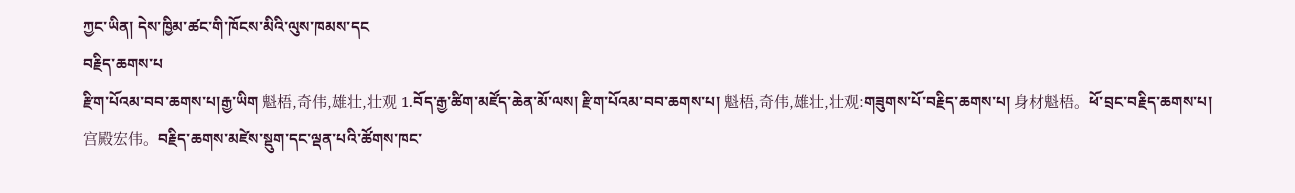ཀྱང་ཡིན། དེས་ཁྱིམ་ཚང་གི་ཁོངས་མིའི་ལུས་ཁམས་དང
བརྗིད་ཆགས་པ
རྫིག་པོའམ་བབ་ཆགས་པ།རྒྱ་ཡིག 魁梧,奇伟,雄壮,壮观 1.བོད་རྒྱ་ཚིག་མཛོད་ཆེན་མོ་ལས། རྫིག་པོའམ་བབ་ཆགས་པ། 魁梧,奇伟,雄壮,壮观:གཟུགས་པོ་བརྗིད་ཆགས་པ། 身材魁梧。ཕོ་བྲང་བརྗིད་ཆགས་པ། 宫殿宏伟。བརྗིད་ཆགས་མཛེས་སྡུག་དང་ལྡན་པའི་ཚོགས་ཁང་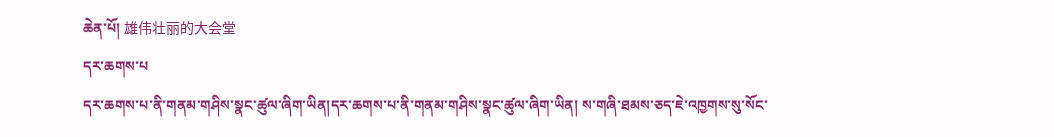ཆེན་པོ། 雄伟壮丽的大会堂
དར་ཆགས་པ
དར་ཆགས་པ་ནི་གནམ་གཤིས་སྣང་ཚུལ་ཞིག་ཡིན།དར་ཆགས་པ་ནི་གནམ་གཤིས་སྣང་ཚུལ་ཞིག་ཡིན། ས་གཞི་ཐམས་ཅད་ཇེ་འཁྱགས་སུ་སོང་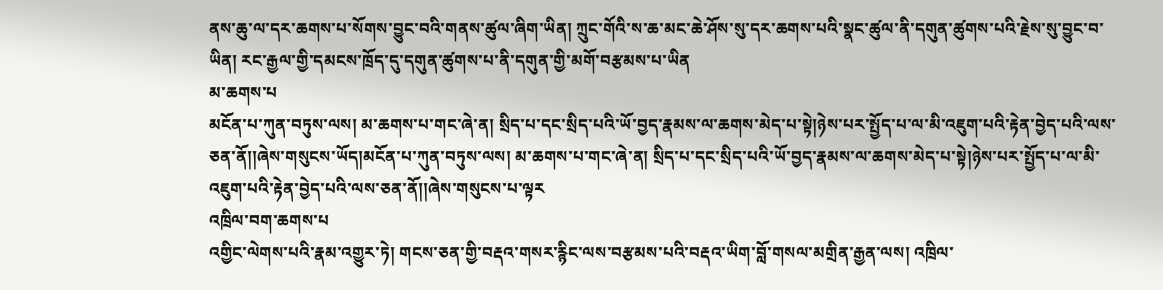ནས་ཆུ་ལ་དར་ཆགས་པ་སོགས་བྱུང་བའི་གནས་ཚུལ་ཞིག་ཡིན། ཀྲུང་གོའི་ས་ཆ་མང་ཆེ་ཤོས་སུ་དར་ཆགས་པའི་སྣང་ཚུལ་ནི་དགུན་ཚུགས་པའི་རྗེས་སུ་བྱུང་བ་ཡིན། རང་རྒྱལ་གྱི་དམངས་ཁྲོད་དུ་དགུན་ཚུགས་པ་ནི་དགུན་གྱི་མགོ་བརྩམས་པ་ཡིན
མ་ཆགས་པ
མངོན་པ་ཀུན་བཏུས་ལས། མ་ཆགས་པ་གང་ཞེ་ན། སྲིད་པ་དང་སྲིད་པའི་ཡོ་བྱད་རྣམས་ལ་ཆགས་མེད་པ་སྟེ།ཉེས་པར་སྤྱོད་པ་ལ་མི་འཇུག་པའི་རྟེན་བྱེད་པའི་ལས་ཅན་ནོ།།ཞེས་གསུངས་ཡོད།མངོན་པ་ཀུན་བཏུས་ལས། མ་ཆགས་པ་གང་ཞེ་ན། སྲིད་པ་དང་སྲིད་པའི་ཡོ་བྱད་རྣམས་ལ་ཆགས་མེད་པ་སྟེ།ཉེས་པར་སྤྱོད་པ་ལ་མི་འཇུག་པའི་རྟེན་བྱེད་པའི་ལས་ཅན་ནོ།།ཞེས་གསུངས་པ་ལྟར
འཁྲིལ་བག་ཆགས་པ
འགྱིང་ལེགས་པའི་རྣམ་འགྱུར་ཏེ། གངས་ཅན་གྱི་བརྡའ་གསར་རྙིང་ལས་བརྩམས་པའི་བརྡའ་ཡིག་བློ་གསལ་མགྲིན་རྒྱན་ལས། འཁྲིལ་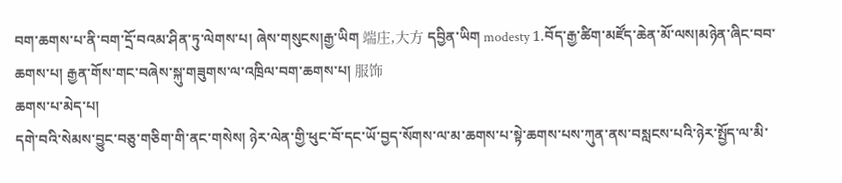བག་ཆགས་པ་ནི་བག་དྲོ་བའམ་ཤིན་ཏུ་ལེགས་པ། ཞེས་གསུངས།རྒྱ་ཡིག 端庄,大方 དབྱིན་ཡིག modesty 1.བོད་རྒྱ་ཚིག་མཛོད་ཆེན་མོ་ལས།མཉེན་ཞིང་བབ་ཆགས་པ། རྒྱན་གོས་གང་བཞེས་སྐུ་གཟུགས་ལ་འཁྲིལ་བག་ཆགས་པ། 服饰
ཆགས་པ་མེད་པ།
དགེ་བའི་སེམས་བྱུང་བཅུ་གཅིག་གི་ནང་གསེས། ཉེར་ལེན་གྱི་ཕུང་བོ་དང་ཡོ་བྱད་སོགས་ལ་མ་ཆགས་པ་སྟེ་ཆགས་པས་ཀུན་ནས་བསླངས་པའི་ཉེར་སྤྱོད་ལ་མི་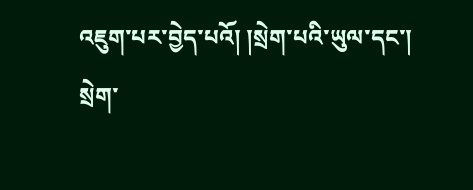འཇུག་པར་བྱེད་པའོ། །སྲེག་པའི་ཡུལ་དང་། སྲེག་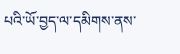པའི་ཡོ་བྱད་ལ་དམིགས་ནས་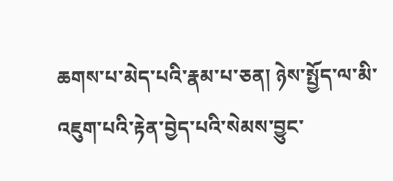ཆགས་པ་མེད་པའི་རྣམ་པ་ཅན། ཉེས་སྤྱོད་ལ་མི་འཇུག་པའི་རྟེན་བྱེད་པའི་སེམས་བྱུང་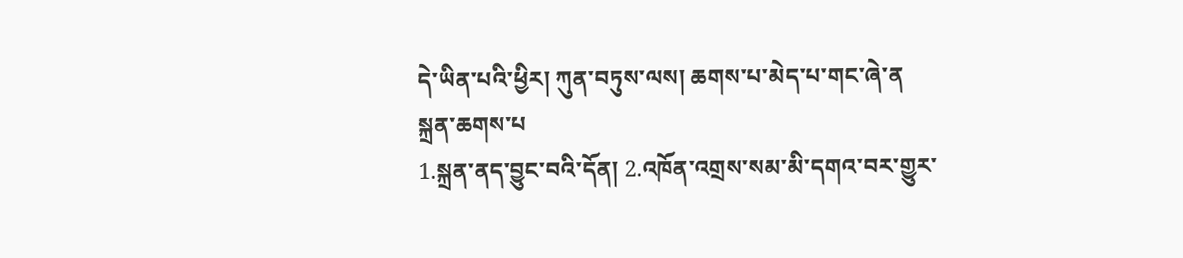དེ་ཡིན་པའི་ཕྱིར། ཀུན་བཏུས་ལས། ཆགས་པ་མེད་པ་གང་ཞེ་ན
སྐྲན་ཆགས་པ
1.སྐྲན་ནད་བྱུང་བའི་དོན། 2.འཁོན་འགྲས་སམ་མི་དགའ་བར་གྱུར་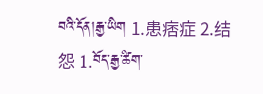བའི་དོན།རྒྱ་ཡིག 1.患痞症 2.结怨 1.བོད་རྒྱ་ཚིག་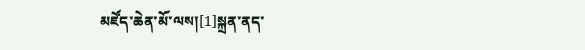མཛོད་ཆེན་མོ་ལས།[1]སྐྲན་ནད་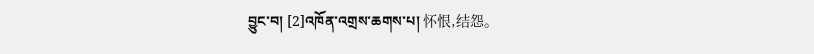བྱུང་བ། [2]འཁོན་འགྲས་ཆགས་པ། 怀恨,结怨。